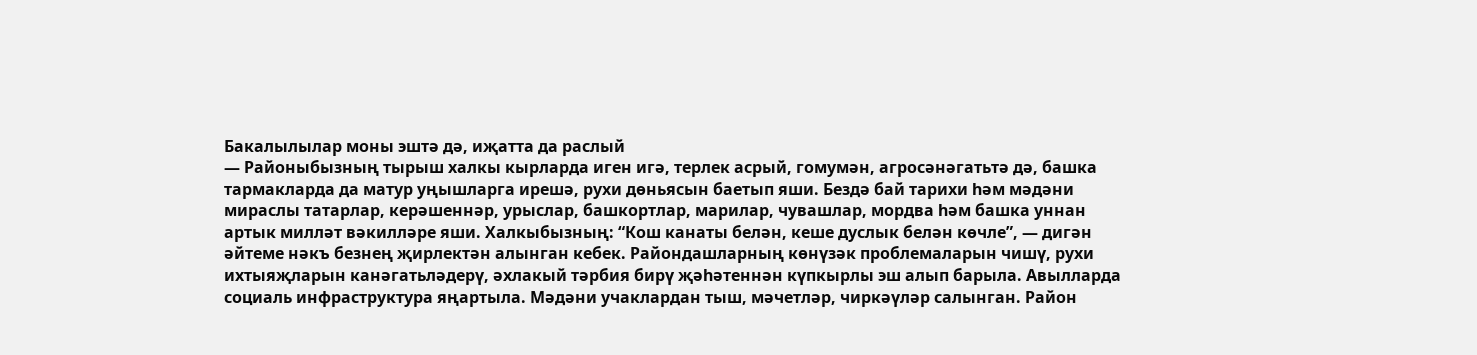Бакалылылар моны эштә дә, иҗатта да раслый
— Районыбызның тырыш халкы кырларда иген игә, терлек асрый, гомумән, агросәнәгатьтә дә, башка тармакларда да матур уңышларга ирешә, рухи дөньясын баетып яши. Бездә бай тарихи һәм мәдәни мираслы татарлар, керәшеннәр, урыслар, башкортлар, марилар, чувашлар, мордва һәм башка уннан артык милләт вәкилләре яши. Халкыбызның: “Кош канаты белән, кеше дуслык белән көчле”, — дигән әйтеме нәкъ безнең җирлектән алынган кебек. Райондашларның көнүзәк проблемаларын чишү, рухи ихтыяҗларын канәгатьләдерү, әхлакый тәрбия бирү җәһәтеннән күпкырлы эш алып барыла. Авылларда социаль инфраструктура яңартыла. Мәдәни учаклардан тыш, мәчетләр, чиркәүләр салынган. Район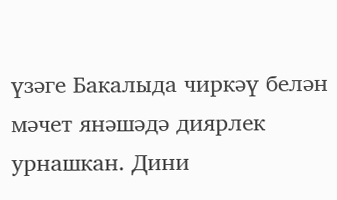үзәге Бакалыда чиркәү белән мәчет янәшәдә диярлек урнашкан. Дини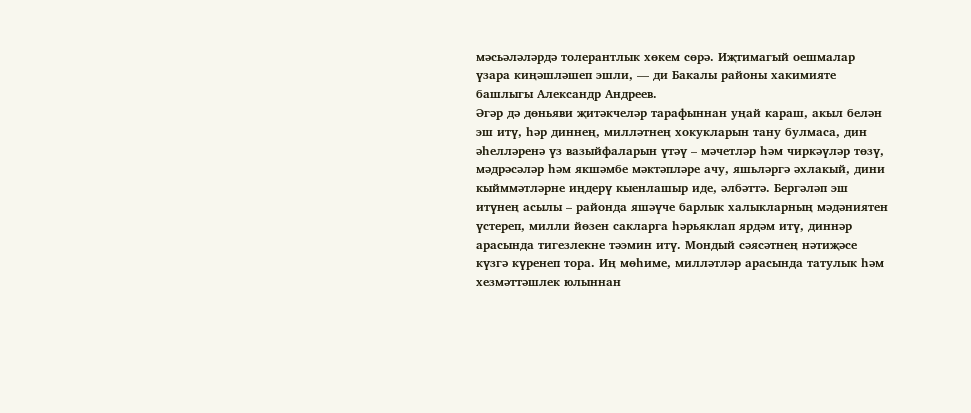мәсьәләләрдә толерантлык хөкем сөрә. Иҗтимагый оешмалар үзара киңәшләшеп эшли, — ди Бакалы районы хакимияте башлыгы Александр Андреев.
Әгәр дә дөньяви җитәкчеләр тарафыннан уңай караш, акыл белән эш итү, һәр диннең, милләтнең хокукларын тану булмаса, дин әһелләренә үз вазыйфаларын үтәү – мәчетләр һәм чиркәүләр төзү, мәдрәсәләр һәм якшәмбе мәктәпләре ачу, яшьләргә әхлакый, дини кыйммәтләрне иңдерү кыенлашыр иде, әлбәттә. Бергәләп эш итүнең асылы – районда яшәүче барлык халыкларның мәдәниятен үстереп, милли йөзен сакларга һәрьяклап ярдәм итү, диннәр арасында тигезлекне тәэмин итү. Мондый сәясәтнең нәтиҗәсе күзгә күренеп тора. Иң мөһиме, милләтләр арасында татулык һәм хезмәттәшлек юлыннан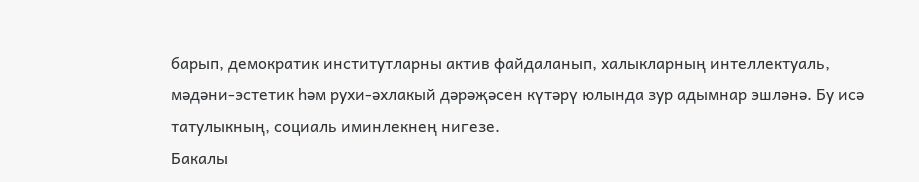барып, демократик институтларны актив файдаланып, халыкларның интеллектуаль, мәдәни-эстетик һәм рухи-әхлакый дәрәҗәсен күтәрү юлында зур адымнар эшләнә. Бу исә татулыкның, социаль иминлекнең нигезе.
Бакалы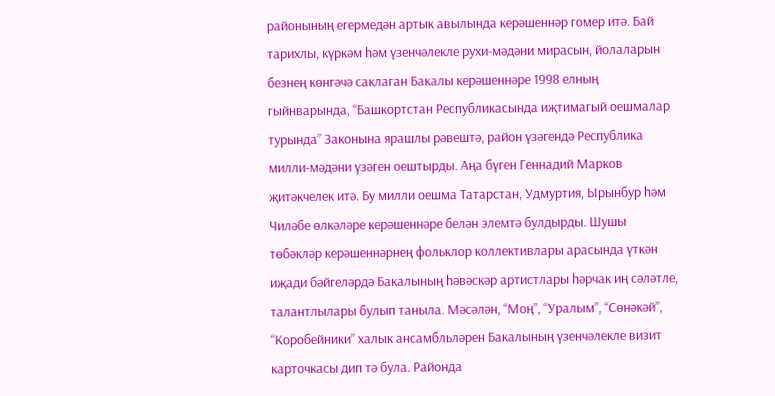районының егермедән артык авылында керәшеннәр гомер итә. Бай тарихлы, күркәм һәм үзенчәлекле рухи-мәдәни мирасын, йолаларын безнең көнгәчә саклаган Бакалы керәшеннәре 1998 елның гыйнварында, “Башкортстан Республикасында иҗтимагый оешмалар турында” Законына ярашлы рәвештә, район үзәгендә Республика милли-мәдәни үзәген оештырды. Аңа бүген Геннадий Марков җитәкчелек итә. Бу милли оешма Татарстан, Удмуртия, Ырынбур һәм Чиләбе өлкәләре керәшеннәре белән элемтә булдырды. Шушы төбәкләр керәшеннәрнең фольклор коллективлары арасында үткән иҗади бәйгеләрдә Бакалының һәвәскәр артистлары һәрчак иң сәләтле, талантлылары булып таныла. Мәсәлән, “Моң”, “Уралым”, “Сөнәкәй”, “Коробейники” халык ансамбльләрен Бакалының үзенчәлекле визит карточкасы дип тә була. Районда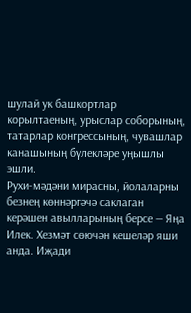шулай ук башкортлар корылтаеның, урыслар соборының, татарлар конгрессының, чувашлар канашының бүлекләре уңышлы эшли.
Рухи-мәдәни мирасны, йолаларны безнең көннәргәчә саклаган керәшен авылларының берсе — Яңа Илек. Хезмәт сөючән кешеләр яши анда. Иҗади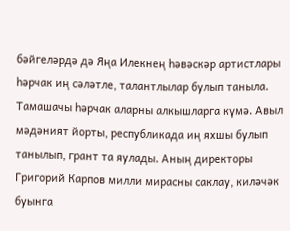бәйгеләрдә дә Яңа Илекнең һәвәскәр артистлары һәрчак иң сәләтле, талантлылар булып таныла. Тамашачы һәрчак аларны алкышларга күмә. Авыл мәдәният йорты, республикада иң яхшы булып танылып, грант та яулады. Аның директоры Григорий Карпов милли мирасны саклау, киләчәк буынга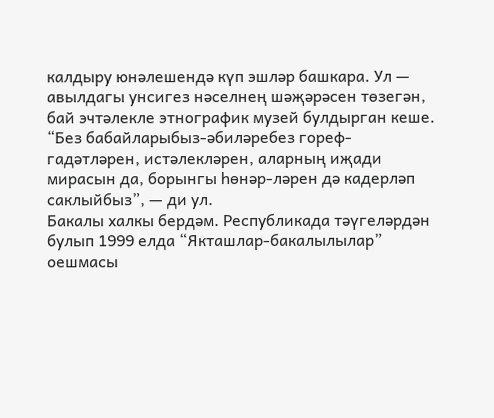калдыру юнәлешендә күп эшләр башкара. Ул — авылдагы унсигез нәселнең шәҗәрәсен төзегән, бай эчтәлекле этнографик музей булдырган кеше. “Без бабайларыбыз-әбиләребез гореф-гадәтләрен, истәлекләрен, аларның иҗади мирасын да, борынгы һөнәр-ләрен дә кадерләп саклыйбыз”, — ди ул.
Бакалы халкы бердәм. Республикада тәүгеләрдән булып 1999 елда “Якташлар-бакалылылар” оешмасы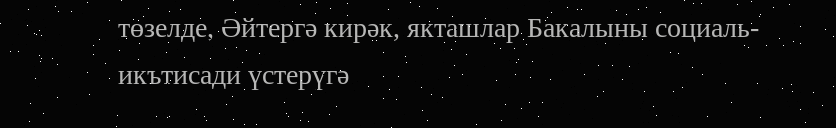төзелде, Әйтергә кирәк, якташлар Бакалыны социаль-икътисади үстерүгә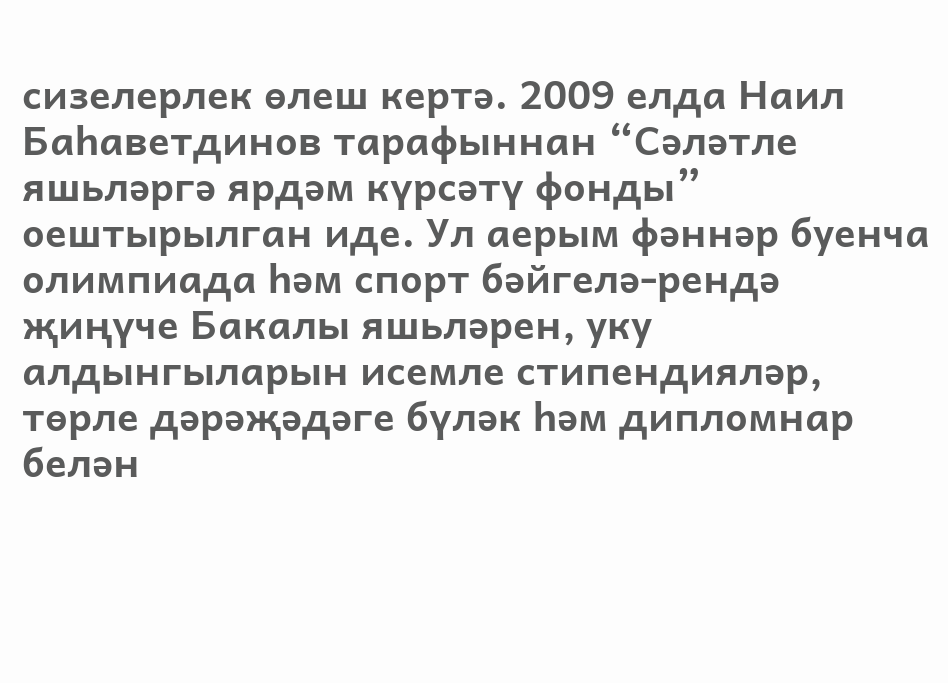сизелерлек өлеш кертә. 2009 елда Наил Баһаветдинов тарафыннан “Сәләтле яшьләргә ярдәм күрсәтү фонды” оештырылган иде. Ул аерым фәннәр буенча олимпиада һәм спорт бәйгелә-рендә җиңүче Бакалы яшьләрен, уку алдынгыларын исемле стипендияләр, төрле дәрәҗәдәге бүләк һәм дипломнар белән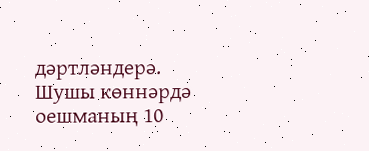дәртләндерә. Шушы көннәрдә оешманың 10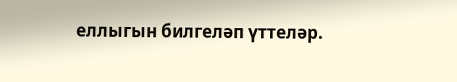еллыгын билгеләп үттеләр.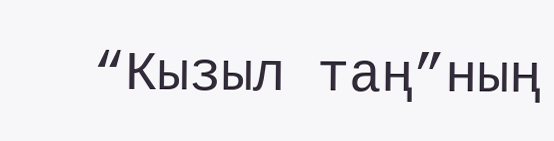“Кызыл таң”ның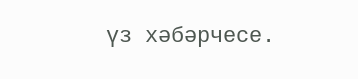үз хәбәрчесе.